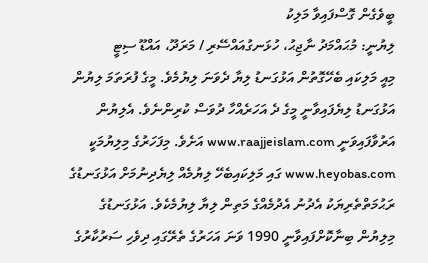ބީވެގެން ގޮސްފައިވާ މަލިކު
ލިޔުނީ: މުޙައްމަދު ނާޖިޙު، ހުޅަނގުއައްސޭރި / މަރަދޫ، އައްޑޫ ސިޓީ
މިއީ މަލިކައި ބެހޭގޮތުން އަޅުގަނޑު ލިޔާ ދެވަނަ ލިޔުމެވެ. މީގެ ފުރަތަމަ ލިޔުން އަޅުގަނޑު ލިޔެފައިވާނީ މީގެ ދެ އަހަރެއްހާ ދުވަސް ކުރިންނެވެ. އެލިޔުން އަރުވާފައިވަނީ www.raajjeislam.com އަށެވެ. މިފަހަރުގެ މިލިޔުމަކީ www.heyobas.com ގައި މަލިކައިބެހޭ ލިޔުމެއް ލިޔެދިނުމަށް އަޅުގަނޑުގެ ރަޙުމަތްތެރިޔަކު އެދުނު އެދުމެއްގެ މަތިން ލިޔާ ލިޔުމެކެވެ. އަޅުގަނޑުގެ މިލިޔުން ބިނާކޮށްފައިވާނީ 1990 ވަނަ އަހަރުގެ ތެރޭގައި ދިވެހި ސަރުކާރުގެ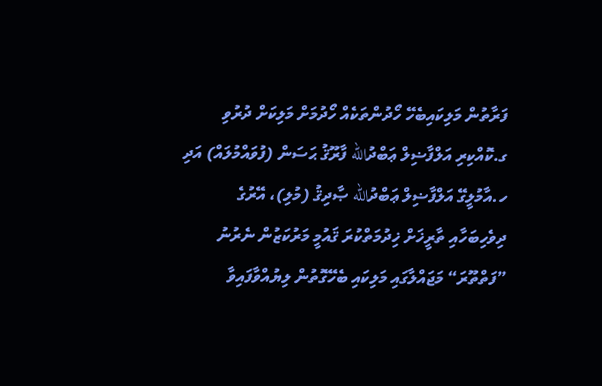ފަރާތުން މަލިކައިބެހޭ ހޯދުންތަކެއް ހޯދުމަށް މަލިކަށް ދުރުވި ގ.ކޮއްކިރި އަލްފާޟިލް ޢަބްދުالله ފާރޫޤު ޙަސަން (ފުވައްމުލައް) އަދި ހ.އާމުލީގޭ އަލްފާޟިލް ޢަބްދުالله ޞާދިޤު (މުލި)، އޭރުގެ ދިވެހިބަހާއި ތާރީޚަށް ޚިދުމަތްކުރަ ޤައުމީ މަރުކަޒުން ނެރުނު ”ފަތްތޫރަ“ މަޖައްލާގައި މަލިކައި ބެހޭގޮތުން ލިޔުއްވާފައިވާ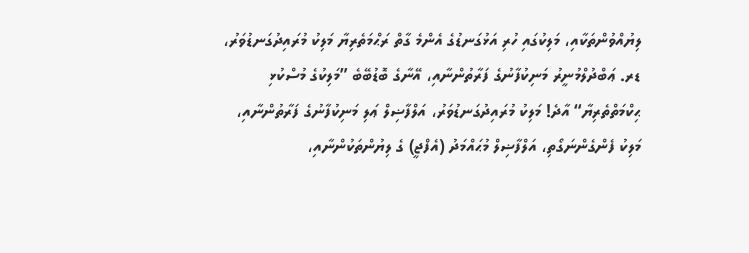ލިޔުއްވުންތަކާއި، މަލިކުގައި ހުރި އަޅުގަނޑުގެ އެންމެ ގާތް ރަޙްމަތެރިޔާ މަލިކު މުރައިދުގަނޑުވަރު، ޑރ. ޢަބްދުލްމުނީރު މަނިކުފާނުގެ ފަރާތުންނާއި، އޭނާގެ ބޮޑުބޭބެ ”މަލިކުގެ މުސްކުޅި ޙިކްމަތްތެރިޔާ“ އާދެ! މަލިކު މުރައިދުގަނޑުވަރު، އަލްފާޟިލް ޢަލި މަނިކުފާނުގެ ފަރާތުންނާއި، މަލިކު ފެންގެންނަގޯތި، އަލްފާޟިލް މުޙައްމަދު (އެފްޖީ) ގެ ލިޔުންތަކުންނާއި،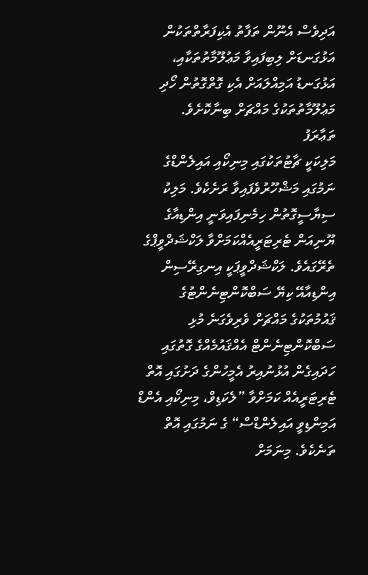އަދިވެސް އެނޫން ތަފާތު އެކިފަރާތްތަކުން އަޅުގަނޑަށް ލިބިފައިވާ މަޢުލޫމާތުތަކާއި، އަޅުގަނޑު އަމިއްލައަށް އެކި ގޮތްގޮތުން ހޯދި މަޢުލޫމާތުތަކުގެ މައްޗަށް ބިނާކޮށެވެ.
ތަޢާރަފު
މަލިކަކީ ޗާޓުތަކުގައި މިނިކޯއި އައިލެންޑްގެ ނަމުގައި މަޝްހޫރުވެފައިވާ ރަށެކެވެ. މަލިކު ސިޔާސީގޮތުން ހިމެނިފައިވަނީ އިންޑިއާގެ ޔޫނިއަން ޓެރިޓަރީއެއްކަމަށްވާ ލަކްޝަދްވީޕްގެ ތެރޭގައެވެ. ލަކްޝަދްވީޕަކީ އިނގިރޭސިން އިންޑިއާއޭ ކިޔޭ ސަބްކޮންޓިނެންޓުގެ ޤައުމުތަކުގެ މައްޗަށް ވެރިވެގަނެ މުޅި ސަބްކޮންޓިނެންޓް އެއްޤައުމެއްގެ ގޮތުގައި ހަދައިގެން އުޅުނުއިރު އެމީހުންގެ ދަށުގައި އޮތް ޓެރިޓަރީއެއް ކަމަށްވާ ”ލެކަޑިވް، މިނިކޯއި އެންޑް އަމިންޑިވީ އައިލެންޑްސް“ ގެ ނަމުގައި އޮތް ތަނެކެވެ. މިނަމަށް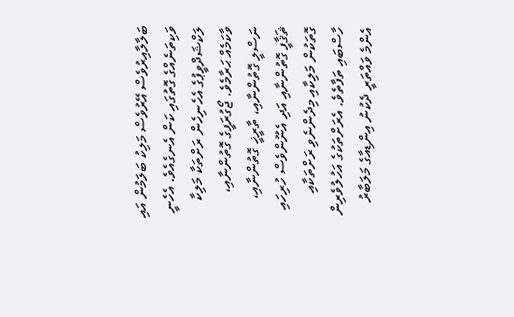ބަލާލާއިރުވެސް އޭރުވެސް މަލިކު ބަލަމުން އައި ވަކިތަނެއްގެ ގޮތުގައި ކަން އެނގެއެވެ. އެހެނީ ލަކްޝަދްވީޕުގެ އެހެނިހެން ރަށްތަކާ މަލިކާ ވާކަމެއް ޙަރާމެވެ. ޖޯގުރަފީގެ ގޮތުންނާއި، ނަސްލީ ގޮތުންނާއި، ތާރީޚީ ގޮތުންނާއި، ޘަޤާފީ ގޮތުންނާއި އަދި އެނޫންވެސް ހުރިހައި ގޮތަކުން މަލިކާއި މިދެންނެވި ރަށްތަކާއި ހާސްބައި ތަފާތެވެ. އެރަށްތަކުގެ އަހުލުވެރިން އެންމެ ވައްތަރީ ދެކުނު އިންޑިއާގެ މަލަބާރު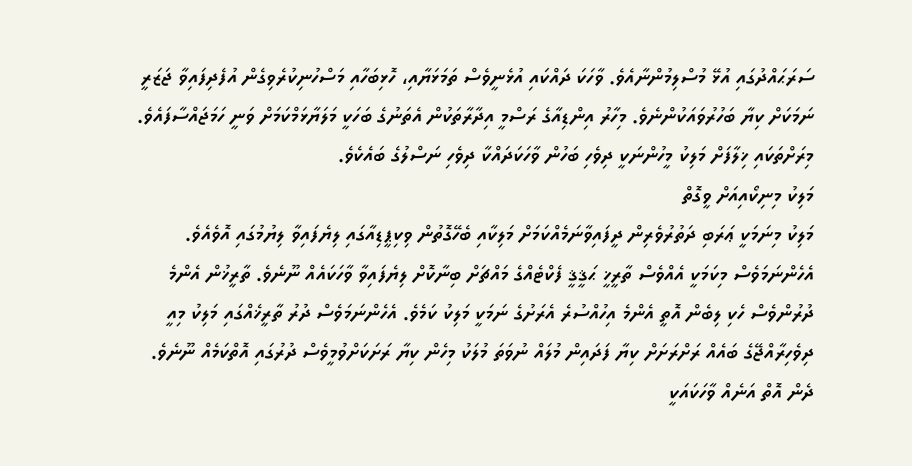ސަރަޙައްދުގައި އުޅޭ މުސްލިމުންނާއެވެ. ވާހަކަ ދައްކައި އުޅެނީވެސް ތަމަޅަޔާއި، ހޮޅިބަހާއި މަސްހުނިކުރެވިގެން އުފެދިފައިވާ ޖަޒަރީ ނަމަކަށް ކިޔާ ބަހުރުވައަކުންނެވެ. މިހާރު އިންޑިއާގެ ރަސްމީ އިދާރާތަކުން އެތަނުގެ ބަހަކީ މަލަޔާޅަމްކަމަށް ވަނީ ހަމަޖައްސާފައެވެ. މިރަށްތަކައި ޚިލާފަށް މަލިކު މީހުންނަކީ ދިވެހި ބަހުން ވާހަކަދައްކާ ދިވެހި ނަސްލުގެ ބައެކެވެ.
މަލިކު މިނިކޯއިއަށް ވީގޮތް
މަލިކު މިނަމަކީ ޢަރަބި ދަތުރުވެރިން ދީފައިވާނަމެއްކަމަށް މަލިކާއި ބެހޭގޮތުން ވިކިޕީޑިއާގައި ލިޔެފައިވާ ލިޔުމުގައި އޮވެއެވެ. އެހެންނަމަވެސް މިކަމަކީ އެއްވެސް ތާރީޚީ ޙަޤީޤީ ފެކްޓެއްގެ މައްޗަށް ބިނާކޮށް ލިޔެފައިވާ ވާހަކައެއް ނޫނެވެ. ތާރީޚުން އެންމެ ދުރުންވެސް ހެކި ލިބެން އޮތީ އެންމެ އިހުއްސުރެ އެރަށުގެ ނަމަކީ މަލިކު ކަމެވެ. އެހެންނަމަވެސް ދުރު ތާރީޚެއްގައި މަލިކު މިއީ ދިވެހިރާއްޖޭގެ ބައެއް ރަށްރަށަށް ކިޔާ ފަދައިން މުލައް ނުވަތަ މުލަކު މިހެން ކިޔާ ރަށަކަށްވުމީވެސް ދުރުގައި އޮތްކަމެއް ނޫނެވެ. ދެން އޮތް އަނެއް ވާހަކައަކީ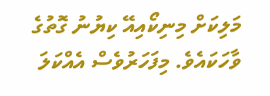މަލިކަށް މިނިކޯއިއޭ ކިޔުނު ގޮތުގެ ވާހަކައެވެ. މިފަހަރުވެސް އެއްކަލަ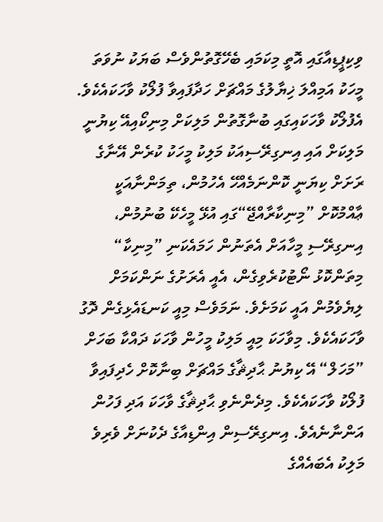ވިކިޕީޑިއާގައި އޮތީ މިކަމައި ބެހޭގޮތުންވެސް ބަޔަކު ނުވަތަ މީހަކު އަމިއްލަ ޚިޔާލުގެ މައްޗަށް ހަދާފައިވާ ފުލޯކު ވާހަކައެކެވެ. އެފުލޯކު ވާހަކައިގައި ބުނާގޮތުން މަލިކަށް މިނިކޯއިއޭ ކިޔުނީ މަލިކަށް އައި އިނގިރޭސިއަކު މަލިކު މީހަކު ކުރެން އޭނާގެ ރަށަށް ކިޔަނީ ކޮންނަމެއްހޭ އެހުމުން، ތިމަންނާއަކީ ޢާއްމުކޮށް ”މިނިކާރާއްޖޭ“ގައި އުޅޭ މީހެކޭ ބުނުމުން، އިނގިރޭސި މީހާއަށް އެތަނުން ހަމައެކަނި ”މިނިކާ“ މިތަންކޮޅު ނޯޓުކުރެވިގެން، އެއީ އެރަށުގެ ނަންކަމަށް ލިޔެވެމުން އައީ ކަމަށެވެ. ނަމަވެސް މިއީ ކަނޑައެޅިގެން ދޮގު ވާހަކައެކެވެ. މިވާހަކަ މިއީ މަލިކު މީހުން ވާހަކަ ދައްކާ ބަހަށް ”މަހަލް“ އޭ ކިޔުނު ޙާދިޘާގެ މައްޗަށް ބިނާކޮށް ހެދިފައިވާ ފުލޯކު ވާހަކައެކެވެ. މިދެންނެވި ޙާދިޘާގެ ވާހަކަ އަދި ފަހުން އަންނާނެއެވެ. އިނގިރޭސިން އިންޑިއާގެ ދެކުނަށް ވެރިވެ މަލިކު އެބައެއްގެ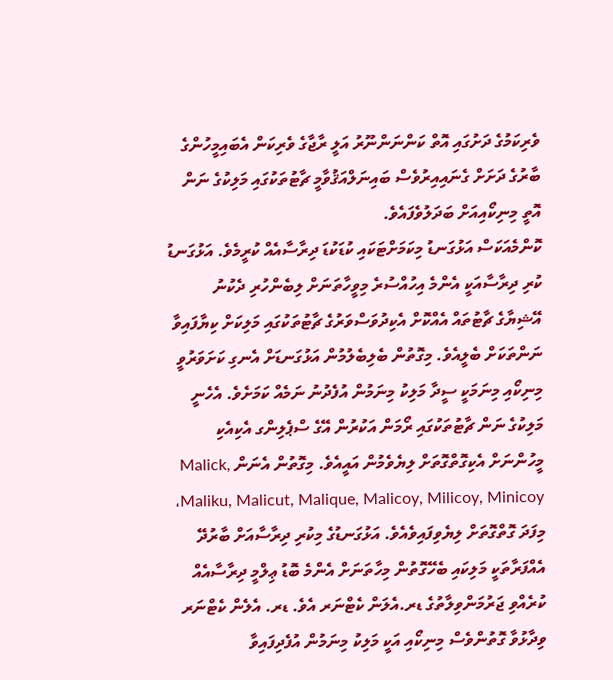ވެރިކަމުގެ ދަށުގައި އޮތް ކަންނަންނޫރު އަލީ ރާޖާގެ ވެރިކަން އެބައިމީހުންގެ ބާރުގެ ދަށަށް ގެނައިއިރުވެސް ބައިނަލްއަޤުވާމީ ޗާޓުތަކުގައި މަލިކުގެ ނަން އޮތީ މިނިކޯއިއަށް ބަދަލުވެފައެވެ.
ކޮންމެއަކަސް އަޅުގަނޑު މިކަމަށްޓަކައި ކުޑަކުޑަ ދިރާސާއެއް ކުރީމެވެ. އަޅުގަނޑު ކުރި ދިރާސާއަކީ އެންމެ އިހުއްސުރެ މިވީހާތަނަށް ލިބެންހުރި ދެކުނު އޭޝިޔާގެ ޗާޓުތައް އެއްކޮށް އެކިދުވަސްވަރުގެ ޗާޓުތަކުގައި މަލިކަށް ކިޔާފައިވާ ނަންތަކަށް ބެލީއެވެ. މިގޮތުން ބެލިބެލުމުން އަޅުގަނޑަށް އެނގި ކަށަވަރުވީ މިނިކޯއި މިނަމަކީ ސީދާ މަލިކު މިނަމުން އުފެދުނު ނަމެއް ކަމަށެވެ. އެހެނީ މަލިކުގެ ނަން ޗާޓުތަކުގައި ރޯމަން އަކުރުން އޭގެ ސްޕެލިންގ އެކިއެކި މީހުންނަށް އެކިގޮތްގޮތަށް ލިޔެވެމުން އައީއެވެ. މިގޮތުން އެނަން Malick, Maliku, Malicut, Malique, Malicoy, Milicoy, Minicoy، މިފަދަ ގޮތްގޮތަށް ލިޔެވިފައިވެއެވެ. އަޅުގަނޑުގެ މިކުރި ދިރާސާއަށް ބާރުދޭ އެއްފަރާތަކީ މަލިކައި ބެހޭގޮތުން މިހާތަނަށް އެންމެ ބޮޑު ޢިލްމީ ދިރާސާއެއް ކުރެއްވި ޖަރުމަންވިލާތުގެ ޑރ.އެލަން ކެޓްނަރ އެވެ. ޑރ. އެލެން ކެޓްނަރ ވިދާޅުވާ ގޮތުންވެސް މިނިކޯއި އަކީ މަލިކު މިނަމުން އުފެދިފައިވާ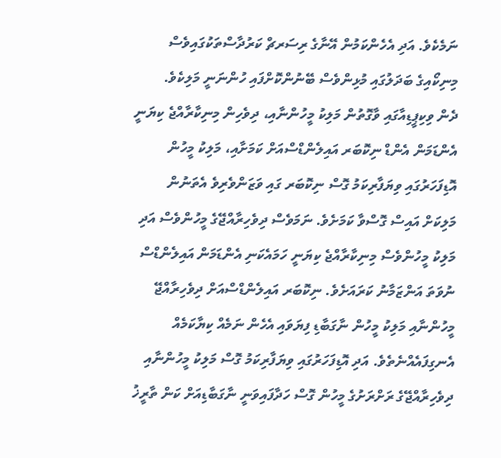ނަމެކެވެ. އަދި އެހެންކަމުން އޭނާގެ ރިސަރޗް ކަރުދާސްތަކުގައިވެސް މިނިކޯއިގެ ބަދަލުގައި މުޅިންވެސް ބޭނުންކޮށްފައި ހުންނަނީ މަލިކެވެ.
ދެން ވިކިޕީޑިއާގައި ވާގޮތުން މަލިކު މީހުންނާއި، ދިވެހިން މިނިކާރާއްޖެ ކިޔަނީ އެންޑަމަން އެންޑް ނިކޮބަރ އައިލެންޑްސްއަށް ކަމަށާއި، މަލިކު މީހުން އޮޑިފަހަރުގައި ވިޔަފާރިކަމު ގޮސް ނިކޮބަރ ގައި ވަޒަންވެރިވެ އެތަނުން މަލިކަށް އައިސް ގޮސްވާ ކަމަށެވެ. ނަމަވެސް ދިވެހިރާއްޖޭގެ މީހުންވެސް އަދި މަލިކު މީހުންވެސް މިނިކާރާއްޖެ ކިޔަނީ ހަމައެކަނި އެންޑަމަން އައިލެންޑްސް ނުވަތަ އަންޒަމާނު ކަރައަށެވެ. ނިކޮބަރ އައިލެންޑްސްއަށް ދިވެހިރާއްޖޭ މީހުންނާއި މަލިކު މީހުން ނާގަބާޑި ފިޔަވައި އެހެން ނަމެއް ކިޔާކަމެއް އެނގިފައެއްނެތެވެ. އަދި އޮޑިފަހަރުގައި ވިޔަފާރިކަމު ގޮސް މަލިކު މީހުންނާއި ދިވެހިރާއްޖޭގެ ރަށްރަށުގެ މީހުން ގޮސް ހަދާފައިވަނީ ނާގަބާޑިއަށް ކަން ތާރީޚު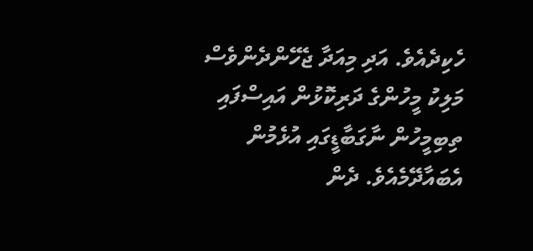ހެކިދެއެވެ. އަދި މިއަދާ ޖެހޭންދެންވެސް މަލިކު މީހުންގެ ދަރިކޮޅުން އައިސްފައި ތިބިމީހުން ނާގަބާޑީގައި އުޅެމުން އެބައާދޭމެއެވެ. ދެން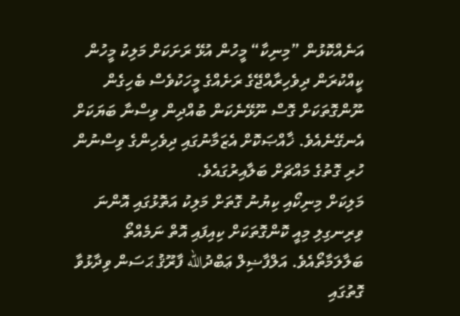އަނެއްކޮޅުން ”މިނިކާ“ މީހުން އުޅޭ ރަށަކަށް މަލިކު މީހުން ކީއްކުރަން ދިވެހިރާއްޖޭގެ ރަށެއްގެ މީހަކުވެސް ބެހިގެން ނޫންގޮތަކަށް ގޮސް ނޫޅޭނެކަން ބުއްދިން ވިސްނާ ބަޔަކަށް އެނގޭނެއެވެ. ޚާއްޞަކޮށް އެޒަމާނުގައި ދިވެހިންގެ ވިސްނުން ހުރި ގޮތުގެ މައްޗަށް ބަލާއިރުގައެވެ.
މަލިކަށް މިނިކޯއި ކިޔުނު ގޮތަށް މަލިކު އަތޮޅުގައި އޮންނަ ވިރިނގިލި މިއީ ކޮންގޮތަކަށް ކިއިފައި އޮތް ނަމެއްތޯ ބަލާލަމާތޯއެވެ. އަލްފާޟިލް ޢަބްދުالله ފާރޫޤު ޙަސަން ވިދާޅުވާ ގޮތުގައި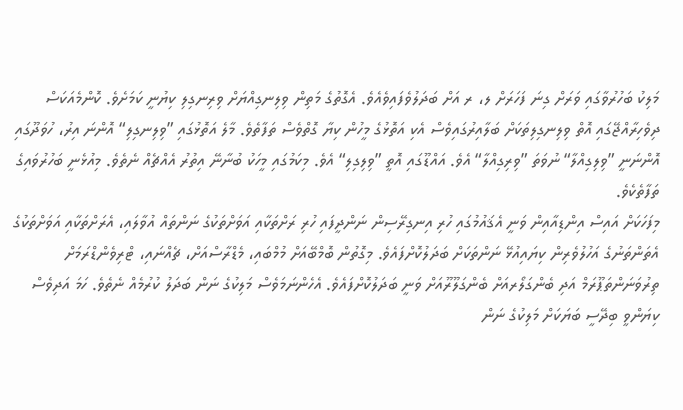މަލިކު ބަހުރުވާގައި ވަރަށް ގިނަ ފަހަރަށް ލ، ރ އަށް ބަދަލުވެފައިވެއެވެ. އެގޮތުގެ މަތިން ވިލިނގިއްޔަށް ވިރިނގިލި ކިޔުނީ ކަމަށެވެ. ކޮންމެއަކަސް ދިވެހިރާއްޖޭގައި އޮތް ވިލިނގިލިތަކަށް ބަލާއިރުގައިވެސް އެކި އަތޮޅުގެ މީހުން ކިޔާ ގޮތްވެސް ތަފާތެވެ. މާލެ އަތޮޅުގައި ”ވިލިނގިލި“ އޮންނަ އިރު، ހުވަދޫގައި އޮންނަނީ ”ވިލިގިއްލާ“ ނުވަތަ ”ވިރިގިއްލާ“ އެވެ. އައްޑޫގައި އޮތީ ”ވިލިގިލި“ އެވެ. މިކަމުގައި މީހަކު ބުނާނޭ އިތުރު އެއްޗެއް ނެތެވެ. މިއުޅެނީ ބަހުރުވައިގެ ތަފާތެކެވެ.
މިފަހަކަށް އައިސް އިންޑިއާއިން ވަނީ އެޤައުމުގައި ހުރި އިނގިރޭސިން ނަންދީފައި ހުރި ރަށްތަކާއި އަވަށްތަކުގެ ނަންތައް އުވާލައި، އެރަށްތަކާއި އަވަށްތަކުގެ އެތަންތަނުގެ އަހުލުވެރިން ކިޔައިއުޅޭ ނަންތަކަށް ބަދަލުކޮށްފައެވެ. މިގޮތުން ބޮމްބޭއަށް މުމްބައި، މެޑްރާސްއަށް، ޗެއްނައި، ޓްރިވެންޑްރަމަށް ތިރުވަނަންތަޕޫރަމް އަދި ބެންގަލޯރއަށް ބެންގަލޫރޫއަށް ވަނީ ބަދަލުކޮށްފައެވެ. އެހެންނަމަވެސް މަލިކުގެ ނަން ބަދަލު ކުރުމެއް ނެތެވެ. ހަމަ އަދިވެސް ކިޔަންވީ ބިދޭސީ ބަޔަކަށް މަލިކުގެ ނަން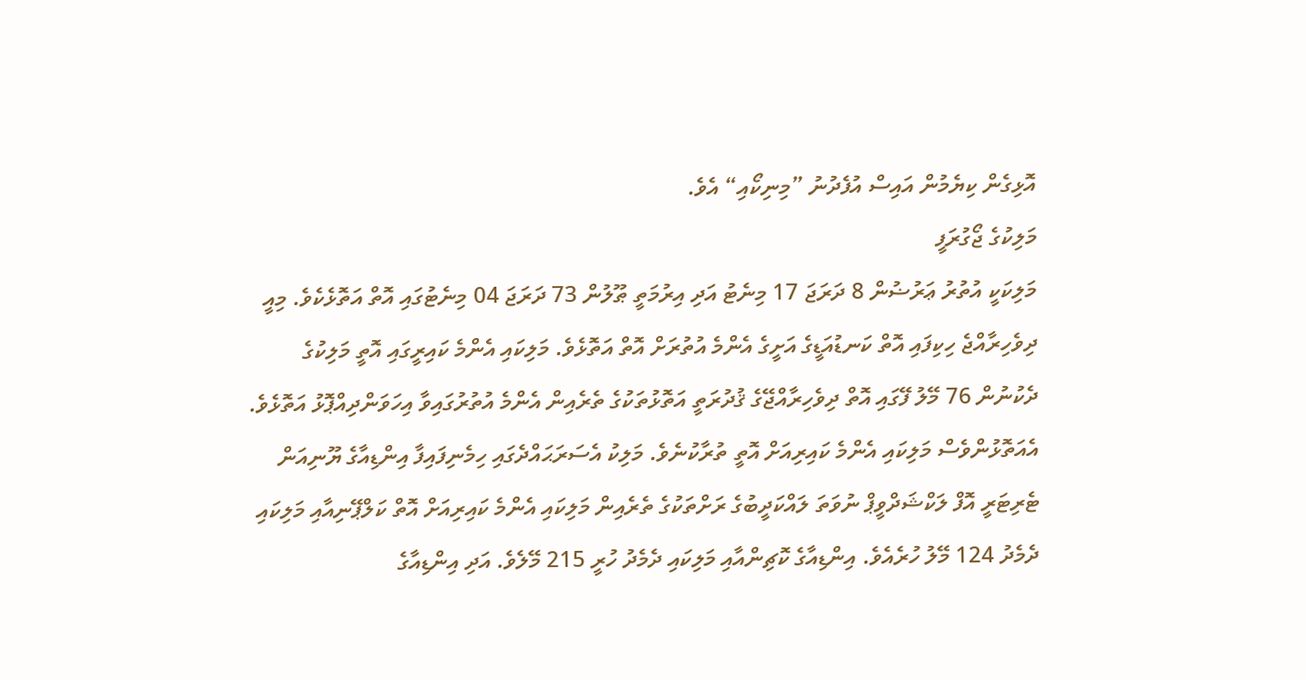އޮޅިގެން ކިޔެމުން އައިސް އުފެދުނު ”މިނިކޯއި“ އެވެ.
މަލިކުގެ ޖޯގުރަފީ
މަލިކަކީ އުތުރު ޢަރުޟުން 8 ދަރަޖަ 17 މިނެޓު އަދި އިރުމަތީ ޠޫލުން 73 ދަރަޖަ 04 މިނެޓުގައި އޮތް އަތޮޅެކެވެ. މިއީ ދިވެހިރާއްޖެ ހިކިފައި އޮތް ކަނޑުއަޑީގެ އަށީގެ އެންމެ އުތުރަށް އޮތް އަތޮޅެވެ. މަލިކައި އެންމެ ކައިރީގައި އޮތީ މަލިކުގެ ދެކުނުން 76 މޭލު ފޭގައި އޮތް ދިވެހިރާއްޖޭގެ ޤުދުރަތީ އަތޮޅުތަކުގެ ތެރެއިން އެންމެ އުތުރުގައިވާ އިހަވަންދިއްޕޮޅު އަތޮޅެވެ. އެއަތޮޅުންވެސް މަލިކައި އެންމެ ކައިރިއަށް އޮތީ ތުރާކުނެވެ. މަލިކު އެސަރަޙައްދެގައި ހިމެނިފައިފާ އިންޑިއާގެ ޔޫނިއަން ޓެރިޓަރީ އޮފް ލަކްޝަދްވީޕް ނުވަތަ ލައްކަދީބުގެ ރަށްތަކުގެ ތެރެއިން މަލިކައި އެންމެ ކައިރިއަށް އޮތް ކަލްޕޭނިއާއި މަލިކައި ދެމެދު 124 މޭލު ހުރެއެވެ. އިންޑިއާގެ ކޮޗިންއާއި މަލިކައި ދެމެދު ހުރީ 215 މޭލެވެ. އަދި އިންޑިއާގެ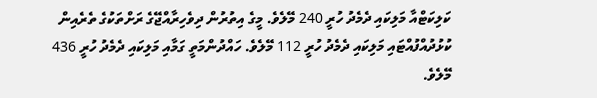ކަލިކަޓްއާ މަލިކައި ދެމެދު ހުރީ 240 މޭލެވެ. މީގެ އިތުރުން ދިވެހިރާއްޖޭގެ ރަށްތަކުގެ ތެރެއިން ކުޅުދުއްފުއްޓައި މަލިކައި ދެމެދު ހުރީ 112 މޭލެވެ. ހައްދުންމަތީ ގަމާއި މަލިކައި ދެމެދު ހުރީ 436 މޭލެވެ.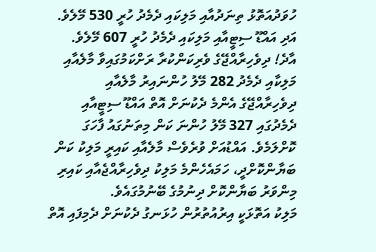ހުވަދުއަތޮޅު ތިނަދުއާއި މަލިކައި ދެމެދު ހުރީ 530 މޭލެވެ. އަދި އައްޑޫ ސިޓީއާއި މަލިކައި ދެމެދު ހުރީ 607 މޭލެވެ. އާދެ! ދިވެހިރާއްޖޭގެ ވެރިކަންކުރާ ރަށްކަމުގައިވާ މާލެއާއި މަލިކާއި ދެމެދު 282 މޭލު ހުންނައިރު މާލެއާއި ދިވެހިރާއްޖޭގެ އެންމެ ދެކުނަށް އޮތް އައްޑޫ ސިޓީއާއި ދެމެދުގައި 327 މޭލު ހުންނަ ކަން މިތަނުގައު ފާހަގަ ކޮށްލަމެވެ. އައްޑުއަށް ވުރެވެސް މާލެއާއި ކައިރީ މަލިކު ކަން ބަޔާންކޮށްދީ، ހަމައެހެންމެ މަލިކު ދިވެހިރާއްޖެއާއި ކައިރި މިންވަރު ބަޔާންކޮށް ދިނުމުގެ ބޭނުމުގައެވެ.
މަލިކު އަތޮޅަކީ އިރުއުތުރުން ހުޅަނގު ދެކުނަށް ދެމިފައި އޮތް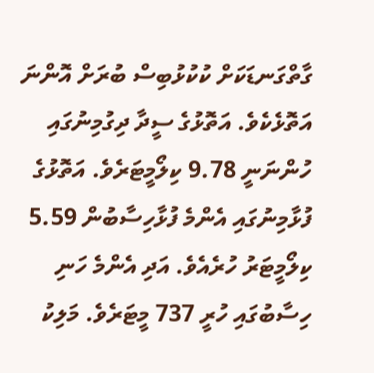ގާތްގަނޑަކަށް ކުކުޅުބިސް ބުރަށް އޮންނަ އަތޮޅެކެވެ. އަތޮޅުގެ ސީދާ ދިގުމިނުގައި ހުންނަނީ 9.78 ކިލޯމީޓަރެވެ. އަތޮޅުގެ ފުޅާމިނުގައި އެންމެ ފުޅާހިސާބުން 5.59 ކިލޯމީޓަރު ހުރެއެވެ. އަދި އެންމެ ހަނި ހިސާބުގައި ހުރީ 737 މީޓަރެވެ. މަލިކު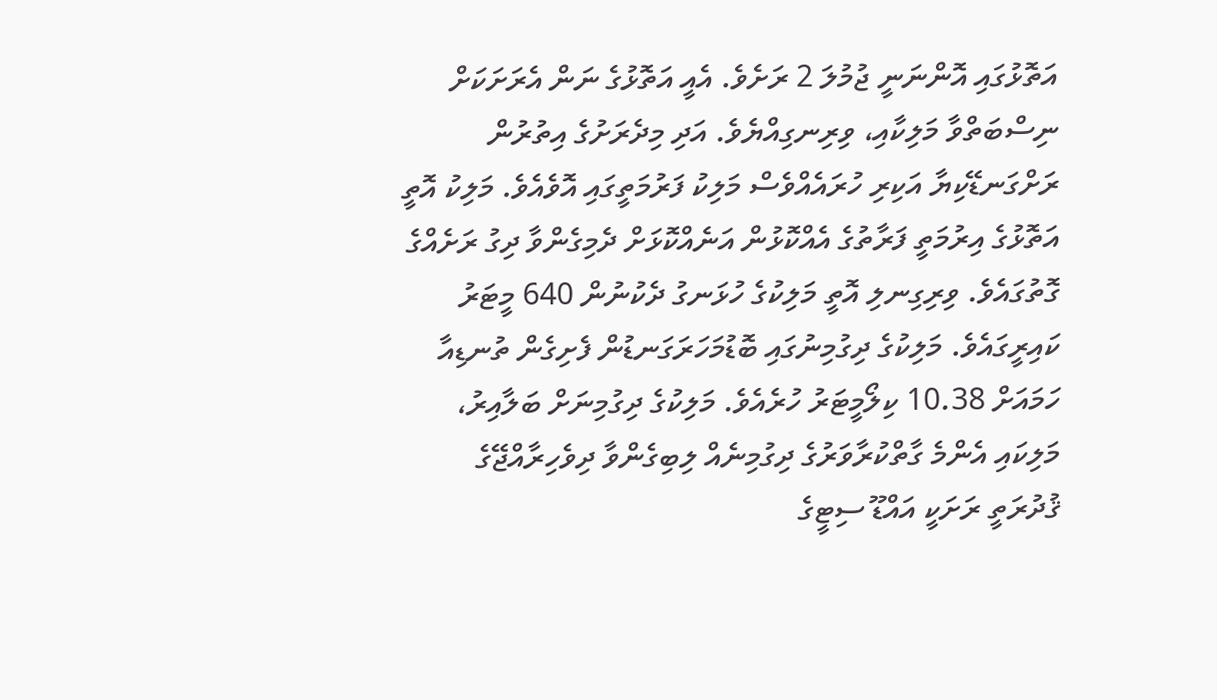އަތޮޅުގައި އޮންނަނީ ޖުމުލަ 2 ރަށެވެ. އެއީ އަތޮޅުގެ ނަން އެރަށަކަށް ނިސްބަތްވާ މަލިކާއި، ވިރިނގިއްޔެވެ. އަދި މިދެރަށުގެ އިތުރުން ރަށްގަނޑޭކިޔާ އަކިރި ހުރައެއްވެސް މަލިކު ފަރުމަތީގައި އޮވެއެވެ. މަލިކު އޮތީ އަތޮޅުގެ އިރުމަތީ ފަރާތުގެ އެއްކޮޅުން އަނެއްކޮޅަށް ދެމިގެންވާ ދިގު ރަށެއްގެ ގޮތުގައެވެ. ވިރިގިނލި އޮތީ މަލިކުގެ ހުޅަނގު ދެކުނުން 640 މީޓަރު ކައިރީގައެވެ. މަލިކުގެ ދިގުމިނުގައި ބޮޑުމަހަރަގަނޑުން ފެށިގެން ތުނޑިއާ ހަމައަށް 10.38 ކިލޯމީޓަރު ހުރެއެވެ. މަލިކުގެ ދިގުމިނަށް ބަލާއިރު، މަލިކައި އެންމެ ގާތްކުރާވަރުގެ ދިގުމިނެއް ލިބިގެންވާ ދިވެހިރާއްޖޭގެ ޤުދުރަތީ ރަށަކީ އައްޑޫ ސިޓީގެ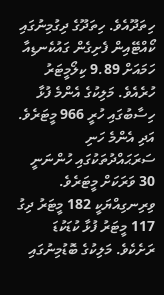ހިތަދޫއެވެ. ހިތަދޫގެ ދިގުމިނުގައި ކޯއްޓޭއިން ފެށިގެން ގައުކެނޑިއާ ހަމައަށް 9.89 ކިލޯމީޓަރު ހުރެއެވެ. މަލިކުގެ އެންމެ ފުޅާ ހިސާބުގައި ހުރީ 966 މީޓަރެވެ. އަދި އެންމެ ހަނި ސަރަޙައްދުތަކުގައި ހުންނަނީ 30 ވަރަކަށް މީޓަރެވެ. ވިރިނގިއްޔަކީ 182 މީޓަރު ދިގު 117 މީޓަރު ފުޅާ ކުޑަކުޑަ ރަށެކެވެ. މަލިކުގެ ބޮޑުމިނުގައި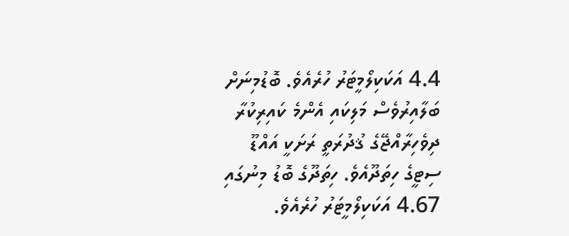4.4 އަކަކިލޯމީޓަރު ހުރެއެވެ. ބޮޑުމިނަށް ބަލާއިރުވެސް މަލިކައި އެންމެ ކައިރިކުރާ ދިވެހިރާއްޖޭގެ ޤުދުރަތީ ރަށަކީ އައްޑޫ ސިޓީގެ ހިތަދޫއެވެ. ހިތަދޫގެ ބޮޑު މިނުގައި 4.67 އަކަކިލޯމީޓަރު ހުރެއެވެ.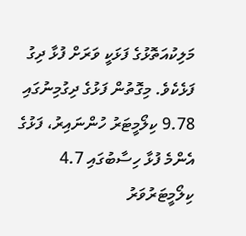މަލިކުއަތޮޅުގެ ފަޅަކީ ވަރަށް ފުޅާ ދިގު ފަޅެކެވެ. މިގޮތުން ފަޅުގެ ދިގުމިނުގައި 9.78 ކިލޯމީޓަރު ހުންނައިރު، ފަޅުގެ އެންމެ ފުޅާ ހިސާބުގައި 4.7 ކިލޯމީޓަރުވަރު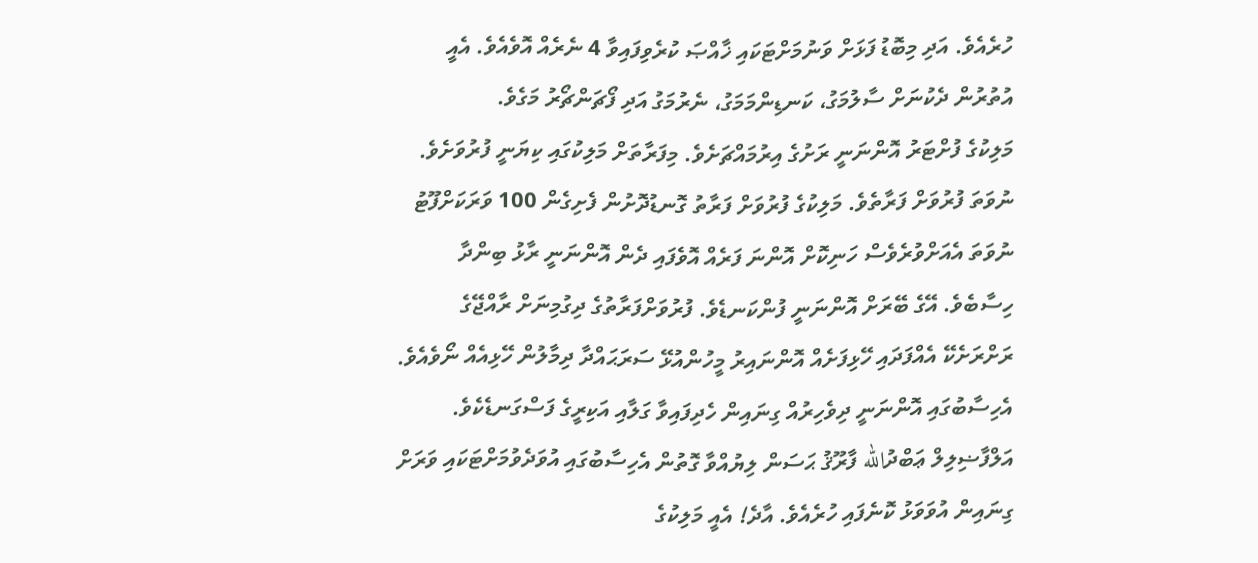ހުރެއެވެ. އަދި މިބޮޑު ފަޅަށް ވަނުމަށްޓަކައި ޚާއްޞަ ކުރެވިފައިވާ 4 ނެރެއް އޮވެއެވެ. އެއީ އުތުރުން ދެކުނަށް ސާލުމަގު، ކަނޑިންމަމަގު، ނެރުމަގު އަދި ފޯޗަންޗޯރު މަގެވެ.
މަލިކުގެ ފުށްޓަރު އޮންނަނީ ރަށުގެ އިރުމައްޗަށެވެ. މިފަރާތަށް މަލިކުގައި ކިޔަނީ ފުރުވަށެވެ. ނުވަތަ ފުރުވަށް ފަރާތެވެ. މަލިކުގެ ފުރުވަށް ފަރާތު ގޮނޑުދޮށުން ފެށިގެން 100 ވަރަކަށްފޫޓު ނުވަތަ އެއަށްވުރެވެސް ހަނިކޮށް އޮންނަ ފަރެއް އޮވެފައި ދެން އޮންނަނީ ރާޅު ބިންދާ ހިސާބެވެ. އޭގެ ބޭރަށް އޮންނަނީ ފުންކަނޑެވެ. ފުރުވަށްފަރާތުގެ ދިގުމިނަށް ރާއްޖޭގެ ރަށްރަށެކޭ އެއްފަދައި ހޭޅިފަށެއް އޮންނައިރު މީހުންއުޅޭ ސަރަޙައްދާ ދިމާލުން ހޭޅިއެއް ނޯވެއެވެ. އެހިސާބުގައި އޮންނަނީ ދިވެހިރުއް ގިނައިން ހެދިފައިވާ ގަލާއި އަކިރީގެ ފަސްގަނޑެކެވެ. އަލްފާޟިލިލް ޢަބްދުالله ފާރޫޤު ޙަސަން ލިޔުއްވާ ގޮތުން އެހިސާބުގައި އުވަދެވުމަށްޓަކައި ވަރަށް ގިނައިން އުވަވަޅު ކޮނެފައި ހުރެއެވެ. އާދެ! އެއީ މަލިކުގެ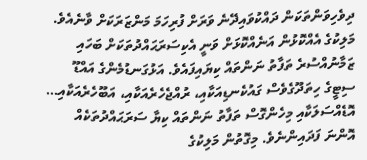ދިވެހިވަންތަކަން ދައްކުވައިދޭނެ ވަރަށް ފުރިހަމަ މަންޒަރަކަށް ވާނެއެވެ.
މަލިކުގެ އެއްކޮޅުން އަނެއްކޮޅަށް ވަނީ އެކިސަރަޙައްދުތަކަށް ބަހައި ޒަމާނުއްސުރެ ތަފާތު ނަންތައް ކިޔައިފައެވެ. އަޅުގަނޑުމެންގެ އައްޑޫ ސިޓީގެ ހިތަދޫގެވެސް ގައުކެނޑިއަކާއި، ރުއްޖެހެރެއަކާއި، އަބޫހެރެއަކާއި… އޮޑެއްސަލަކާއި މިހެންގޮސް ތަފާތު ނަންތައް ކިޔާ ސަރަޙައްދުތަކެއް އޮންނަ ފަދައިންނެވެ. މިގޮތުން މަލިކުގެ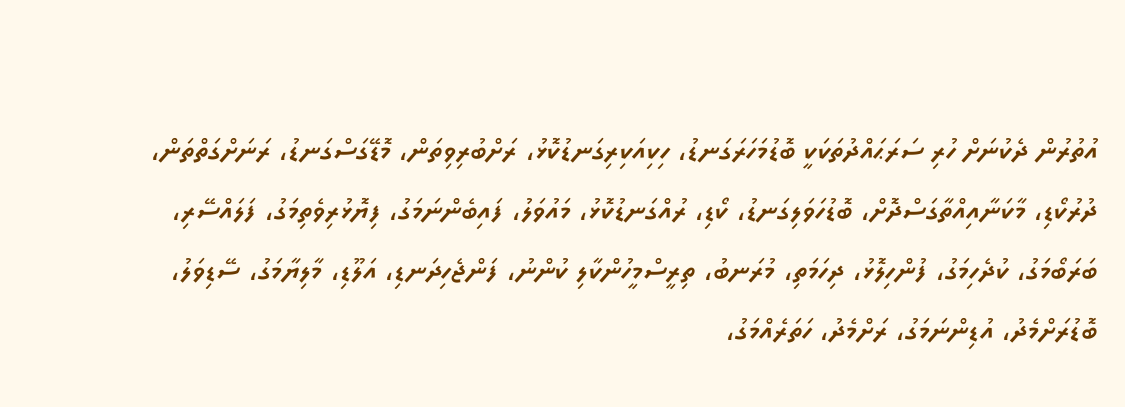އުތުރުން ދެކުނަށް ހުރި ސަރަޙައްދުތަކަކީ ބޮޑުމަހަރަގަނޑު، ހިކިއަކިރިގަނޑުކޮޅު، ރަށްބުރިވިތަން، މޮޑޭގަސްގަނޑު، ރަނަށްގަތްތަން، ދުރުކޯޑި، މާކަނާއިއްތާގަސްދޮށް، ބޮޑުހަވަލިގަނޑު، ކޯޑި، ރުއްގަނޑުކޮޅު، މައުވަލު، ފައިބެންނަމަގު، ފިޔޮޅުރިވެތިމަގު، ފަލައްސޭރި، ބަރަބޯމަގު، ކުދެހިމަގު، ފުންހިލޮޅު، ދިހަމަތި، މުރަނބު، ތިރީސްމީހުންކާލި ކުންނު، ފަންޖެހިދަނޑި، އަލޫޑި، މާލިޔާމަގު، ސޭޑިވަލު، ބޮޑުރަށްމެދު، އުޑިންނަމަގު، ރަށްމެދު، ހަތަރެއްމަގު،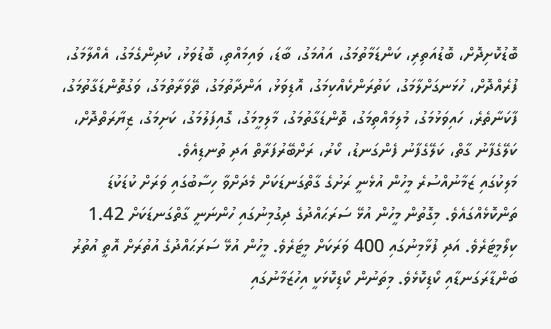ބޮޑުކޮށިދޮށް، ބޮޑުއަތިރި، ކަންޑަމާތުމަގު، އައުމަގު، ބާޑަ، ވައިމައްތި، ބޮޑުވަޅު، ކުދިންގެމަގު، އެއްލާމަގު، ފުރެއްދޮށް، ހުޅަނގަށްލާމަގު، ކަތުރަންކެއްކިމަގު، އޮޑިވަޅު، އަންދާތުމަގު، ތޭވަރާތުމަގު، ވަގުތޮންޑަގާތުމަގު، ފާކަނާތެރެ، ހައިވަޅުމަގު، މުލިމައްތިމަގު، ތޮންޑަގާތުމަގު، މާލިމީމަގު، ގޮއިފަލުމަގު، ކަށިމަގު، ޒިޔާރަތްދޮށް، ކަލޭގެފާނު ގާތް، ކަލޭގެފާނު ފެންގަނޑު، ކޯރު، ރަށްބޭރުފަރާތް އަދި ތުނޑިއެވެ.
މަލިކުގައި ޒަމާނުއްސުރެ މީހުން އުޅެނީ ރަށުގެ ގާތްގަނޑަކަށް މެދަށްވާ ހިސާބުގައި ވަރަށް ކުޑަކުޑަ ތަންކޮޅެއްގައެވެ. މިގޮތުން މީހުން އުޅޭ ސަރަޙައްދުގެ ދިގުމިނުގައި ހުންނަނީ ގާތްގަނޑަކަށް 1.42 ކިލޯމީޓަރެވެ. އަދި ފުޅާމިނުގައި 400 ވަރަކަށް މީޓަރެވެ. މީހުން އުޅޭ ސަރަޙައްދުގެ އުތުރަށް އޮތީ އުތުރު ބަންޑާރަގަނޑާއި ކޯޑިކޮޅެވެ. މިތަނުން ކޯޑިކޮޅަކީ އިހުޒަމާނުގައި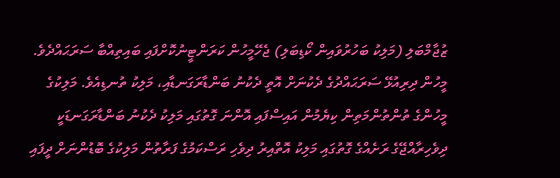ޒުޖާމްބަލި (މަލިކު ބަހުރުވައިން ކޯޑިބަލި) ޖެހޭމީހުން ކަރަންޓީނުކޮށްފައި ބައިތިއްބާ ސަރަޙައްދެވެ. މީހުން ދިރިއުޅޭ ސަރަޙައްދުގެ ދެކުނަށް އޮތީ ދެކުނު ބަންޑާރަގަނޑާއި، މަލިކު ތުނޑިއެވެ. މަލިކުގެ މީހުންގެ ތުންތުންމަތިން ކިޔެމުން އައިސްފައި އޮންނަ ގޮތުގައި މަލިކު ދެކުނު ބަންޑާރަގަނޑަކީ ދިވެހިރާއްޖޭގެ ރަށެއްގެ ގޮތުގައި މަލިކު އޮތްއިރު ދިވެހި ރަސްކަމުގެ ފަރާތުން މަލިކުގެ ބޮޑުންނަށް ދީފައި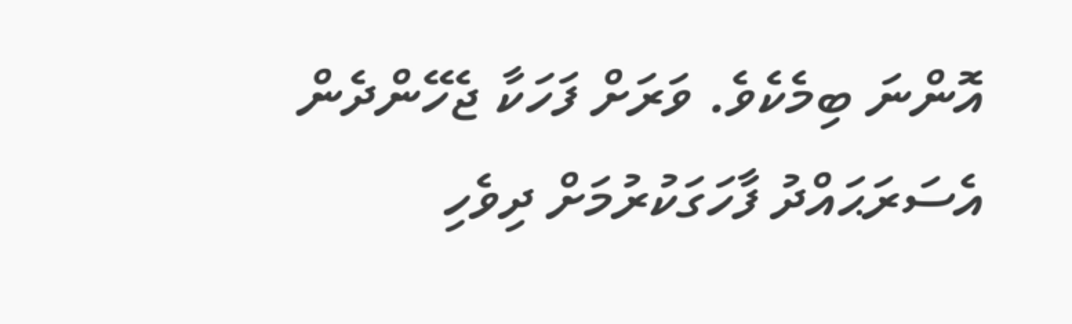އޮންނަ ބިމެކެވެ. ވަރަށް ފަހަކާ ޖެހޭންދެން އެސަރަޙައްދު ފާހަގަކުރުމަށް ދިވެހި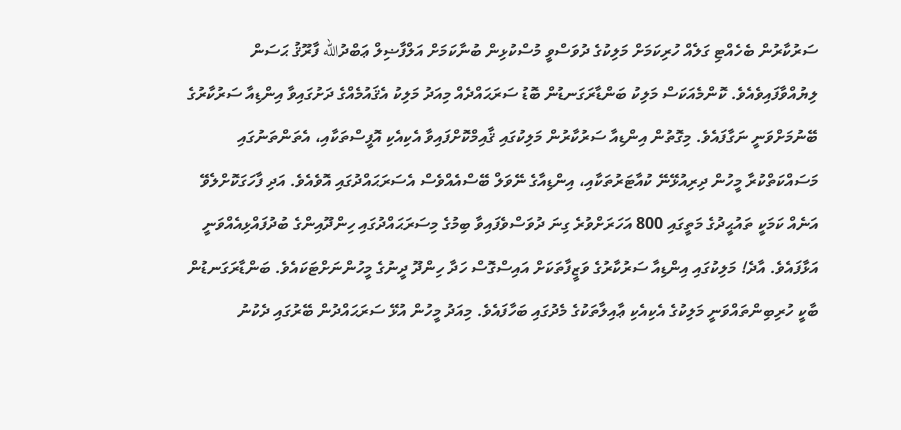ސަރުކާރުން ބެހެއްޓި ގަލެއް ހުރިކަމަށް މަލިކުގެ ދުވަސްވީ މުސްކުޅިން ބުނާކަމަށް އަލްފާޟިލް ޢަބްދުالله ފާރޫޤު ޙަސަން ލިޔުއްވާފައިވެއެވެ. ކޮންމެއަކަސް މަލިކު ބަންޑާރަގަނޑުން ބޮޑު ސަރަޙައްދެއް މިއަދު މަލިކު އެޤައުމެއްގެ ދަށުގައިވާ އިންޑިއާ ސަރުކާރުގެ ބޭނުމަށްވަނީ ނަގާފައެވެ. މިގޮތުން އިންޑިއާ ސަރުކާރުން މަލިކުގައި ޤާއިމްކޮށްފައިވާ އެކިއެކި އޮފީސްތަކާއި، އެތަންތަނުގައި މަސައްކަތްކުރާ މީހުން ދިރިއުޅޭނޭ ކުއާޓަރުތަކާއި، އިންޑިއާގެ ނޭވަލް ބޭސްއެއްވެސް އެސަރަޙައްދުގައި އޮވެއެވެ. އަދި ފާހަގަކޮށްލެވޭ އަނެއް ކަމަކީ ތައުޙީދުގެ މަތީގައި 800 އަހަރަށްވުރެ ގިނަ ދުވަސްވެފައިވާ ބިމުގެ މިސަރަޙައްދުގައި ހިންދޫއިންގެ ބުދުފައްޅިއެއްވަނީ އަޅާފައެވެ. އާދެ! މަލިކުގައި އިންޑިއާ ސަރުކާރުގެ ވަޒީފާތަކަށް އައިސްގޮސް ހަދާ ހިންދޫ ދީނުގެ މީހުންނަށްޓަކައެވެ. ބަންޑާރަގަނޑުން ބާކީ ހުރިބިންތައްވަނީ މަލިކުގެ އެކިއެކި ޢާއިލާތަކުގެ މެދުގައި ބަހާފައެވެ. މިއަދު މީހުން އުޅޭ ސަރަޙައްދުން ބޭރުގައި ދެކުނު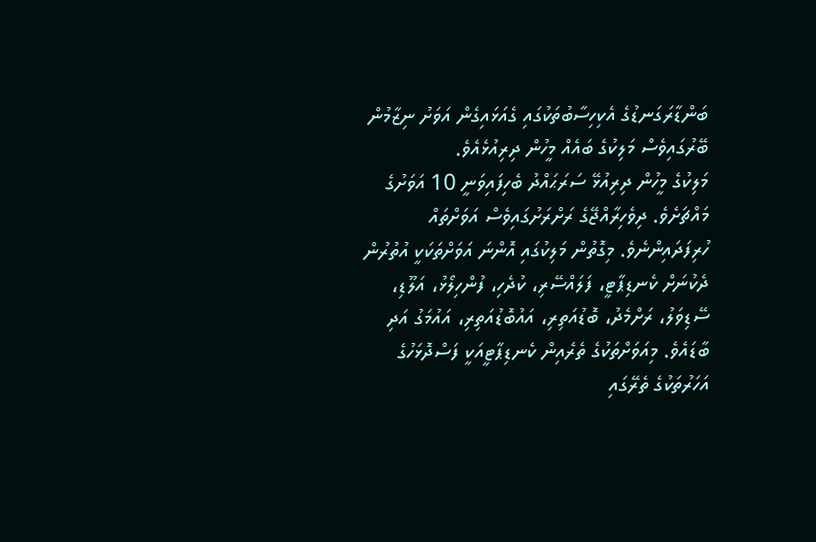ބަންޑާރަގަނޑުގެ އެކިހިސާބުތަކުގައި ގެއަޅައިގެން އަވަށު ނިޒާމުން ބޭރުގައިވެސް މަލިކުގެ ބައެއް މީހުން ދިރިއުޅެއެވެ.
މަލިކުގެ މީހުން ދިރިއުޅޭ ސަރަޙައްދު ބެހިފައިވަނީ 10 އަވަށުގެ މައްޗަށެވެ. ދިވެހިރާއްޖޭގެ ރަށްރަށުގައިވެސް އަވަށްތައް ހުރިފަދައިންނެވެ. މިގޮތުން މަލިކުގައި އޮންނަ އަވަށްތަކަކީ އުތުރުން ދެކުނަށް ކެނޑިޕާޓީ، ފަލައްސޭރި، ކުދެހި، ފުންހިލޯޅު، އަލޫޑި، ސޭޑިވަލު، ރަށްމެދު، ބޮޑުއަތިރި، އައުބޮޑުއަތިރި، އައުމަގު އަދި ބާޑައެވެ. މިއަވަށްތަކުގެ ތެރެއިން ކެނޑިޕާޓީއަކީ ފަސްދޮޅަހުގެ އަހަރުތަކުގެ ތެރޭގައި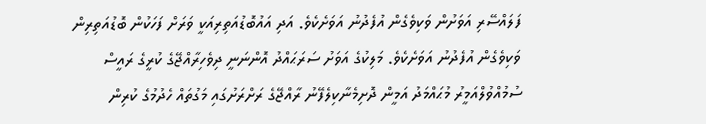ފަލައްސޭރި އަވަށުން ވަކިވެގެން އުފެދުނު އަވަށެކެވެ. އަދި އައުބޮޑުއަތިރިއަކީ ވަރަށް ފަހަކުން ބޮޑުއަތިރިން ވަކިވެގެން އުފެދުނު އަވަށެކެވެ. މަލިކުގެ އަވަށު ސަރަޙައްދު އޮންނަނީ ދިވެހިރާއްޖޭގެ ކުރީގެ ރައީސް ސުމުއްވުލްއަމީރު މުޙައްމަދު އަމީން ދޮށިމެނާކިލެފޭނު ރާއްޖޭގެ ރަށްރަށުގައި މަގުތައް ހެދުމުގެ ކުރިން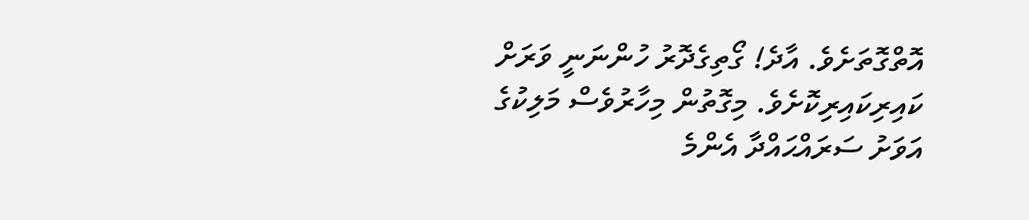އޮތްގޮތަށެވެ. އާދެ! ގޯތިގެދޮރު ހުންނަނީ ވަރަށް ކައިރިކައިރިކޮށެވެ. މިގޮތުން މިހާރުވެސް މަލިކުގެ އަވަށު ސަރައްޙައްދާ އެންމެ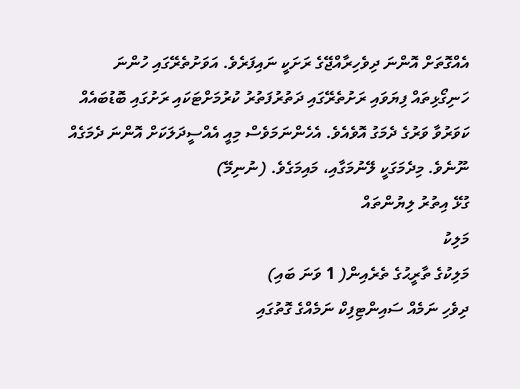އެއްގޮތަށް އޮންނަ ދިވެހިރާއްޖޭގެ ރަށަކީ ނައިފަރެވެ. އަވަށުތެރޭގައި ހުންނަ ހަނިގޯޅިތައް ފިޔަވައި ރަށުތެރޭގައި ދަތުރުފަތުރު ކުރުމަށްޓަކައި ރަށުގައި ބޮޑުބައެއް ކަވަރުވާ ވަރުގެ ދެމަގު އޮވެއެވެ. އެހެންނަމަވެސް މިއީ އެއްސީދަލަކަށް އޮންނަ ދެމަގެއް ނޫނެވެ. މިދެމަގަކީ ލޭނުމަގާއި، މައިމަގެވެ. (ނުނިމޭ)
ގުޅޭ އިތުރު ލިޔުންތައް
މަލިކު
މަލިކުގެ ތާރީޙުގެ ތެރެއިން( 1 ވަނަ ބައި)
ދިވެހި ނަމެއް ސައިންޓިފިކް ނަމެއްގެ ގޮތުގައި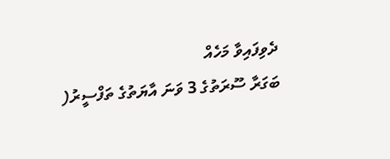ދެވިފައިވާ މަހެއް
ބަގަރާ ސޫރަތުގެ 3 ވަނަ އާޔަތުގެ ތަފްސީރު(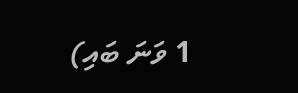1 ވަނަ ބައި)